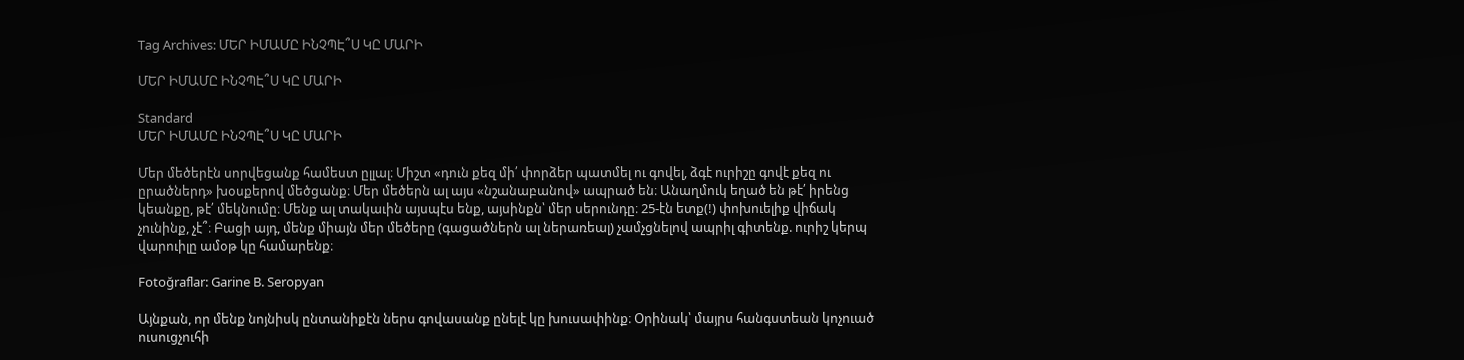Tag Archives: ՄԵՐ ԻՄԱՄԸ ԻՆՉՊԷ՞Ս ԿԸ ՄԱՐԻ

ՄԵՐ ԻՄԱՄԸ ԻՆՉՊԷ՞Ս ԿԸ ՄԱՐԻ

Standard
ՄԵՐ ԻՄԱՄԸ ԻՆՉՊԷ՞Ս ԿԸ ՄԱՐԻ

Մեր մեծերէն սորվեցանք համեստ ըլլալ։ Միշտ «դուն քեզ մի՛ փորձեր պատմել ու գովել, ձգէ ուրիշը գովէ քեզ ու ըրածներդ» խօսքերով մեծցանք։ Մեր մեծերն ալ այս «նշանաբանով» ապրած են։ Անաղմուկ եղած են թէ՛ իրենց կեանքը, թէ՛ մեկնումը։ Մենք ալ տակաւին այսպէս ենք, այսինքն՝ մեր սերունդը։ 25-էն ետք(!) փոխուելիք վիճակ չունինք, չէ՞։ Բացի այդ, մենք միայն մեր մեծերը (գացածներն ալ ներառեալ) չամչցնելով ապրիլ գիտենք. ուրիշ կերպ վարուիլը ամօթ կը համարենք։

Fotoğraflar: Garine B. Seropyan

Այնքան, որ մենք նոյնիսկ ընտանիքէն ներս գովասանք ընելէ կը խուսափինք։ Օրինակ՝ մայրս հանգստեան կոչուած ուսուցչուհի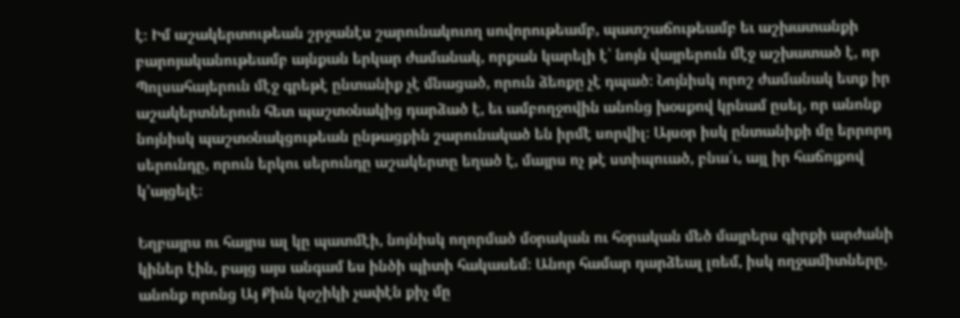է։ Իմ աշակերտութեան շրջանէս շարունակուող սովորութեամբ, պատշաճութեամբ եւ աշխատանքի բարոյականութեամբ այնքան երկար ժամանակ, որքան կարելի է՝ նոյն վայրերուն մէջ աշխատած է, որ Պոլսահայերուն մէջ գրեթէ ընտանիք չէ մնացած, որուն ձեռքը չէ դպած։ Նոյնիսկ որոշ ժամանակ ետք իր աշակերտներուն հետ պաշտօնակից դարձած է, եւ ամբողջովին անոնց խօսքով կրնամ ըսել, որ անոնք նոյնիսկ պաշտօնակցութեան ընթացքին շարունակած են իրմէ սորվիլ։ Այսօր իսկ ընտանիքի մը երրորդ սերունդը, որուն երկու սերունդը աշակերտը եղած է, մայրս ոչ թէ ստիպուած, բնա՛ւ, այլ իր հաճոյքով կ’այցելէ։

Եղբայրս ու հայրս ալ կը պատմէի, նոյնիսկ ողորմած մօրական ու հօրական մեծ մայրերս գիրքի արժանի կիներ էին, բայց այս անգամ ես ինծի պիտի հակասեմ։ Անոր համար դարձեալ լռեմ, իսկ ողջամիտները, անոնք որոնց Այ Քիւն կօշիկի չափէն քիչ մը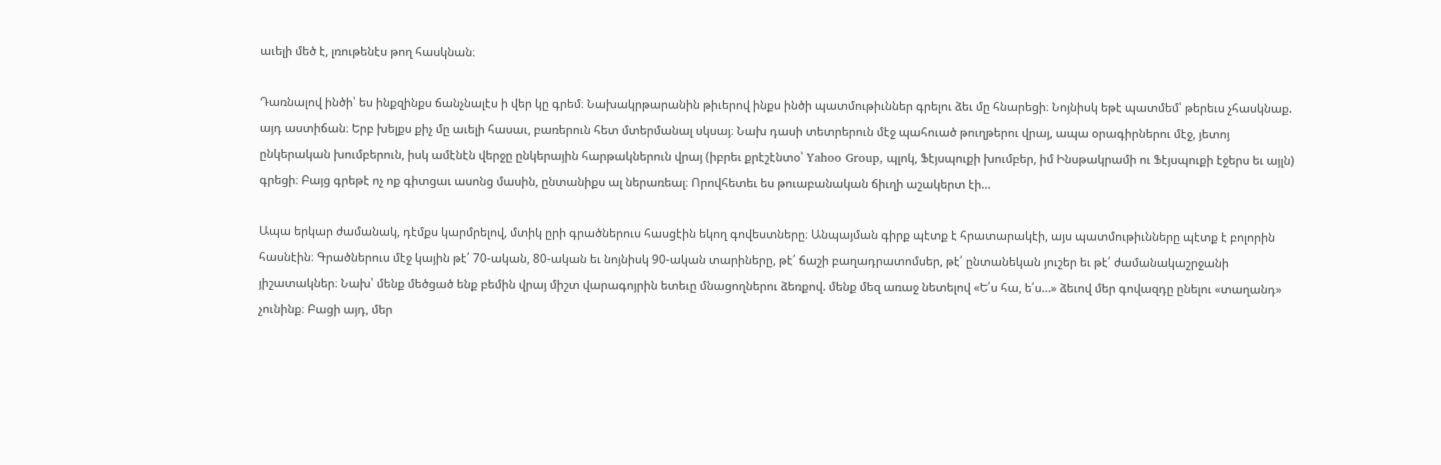աւելի մեծ է, լռութենէս թող հասկնան։

Դառնալով ինծի՝ ես ինքզինքս ճանչնալէս ի վեր կը գրեմ։ Նախակրթարանին թիւերով ինքս ինծի պատմութիւններ գրելու ձեւ մը հնարեցի։ Նոյնիսկ եթէ պատմեմ՝ թերեւս չհասկնաք. այդ աստիճան։ Երբ խելքս քիչ մը աւելի հասաւ, բառերուն հետ մտերմանալ սկսայ։ Նախ դասի տետրերուն մէջ պահուած թուղթերու վրայ, ապա օրագիրներու մէջ, յետոյ ընկերական խումբերուն, իսկ ամէնէն վերջը ընկերային հարթակներուն վրայ (իբրեւ քրէշէնտօ՝ Yahoo Group, պլոկ, Ֆէյսպուքի խումբեր, իմ Ինսթակրամի ու Ֆէյսպուքի էջերս եւ այլն) գրեցի։ Բայց գրեթէ ոչ ոք գիտցաւ ասոնց մասին, ընտանիքս ալ ներառեալ։ Որովհետեւ ես թուաբանական ճիւղի աշակերտ էի…

Ապա երկար ժամանակ, դէմքս կարմրելով, մտիկ ըրի գրածներուս հասցէին եկող գովեստները։ Անպայման գիրք պէտք է հրատարակէի, այս պատմութիւնները պէտք է բոլորին հասնէին։ Գրածներուս մէջ կային թէ՛ 70-ական, 80-ական եւ նոյնիսկ 90-ական տարիները, թէ՛ ճաշի բաղադրատոմսեր, թէ՛ ընտանեկան յուշեր եւ թէ՛ ժամանակաշրջանի յիշատակներ։ Նախ՝ մենք մեծցած ենք բեմին վրայ միշտ վարագոյրին ետեւը մնացողներու ձեռքով. մենք մեզ առաջ նետելով «Ե՛ս հա, ե՛ս…» ձեւով մեր գովազդը ընելու «տաղանդ» չունինք։ Բացի այդ, մեր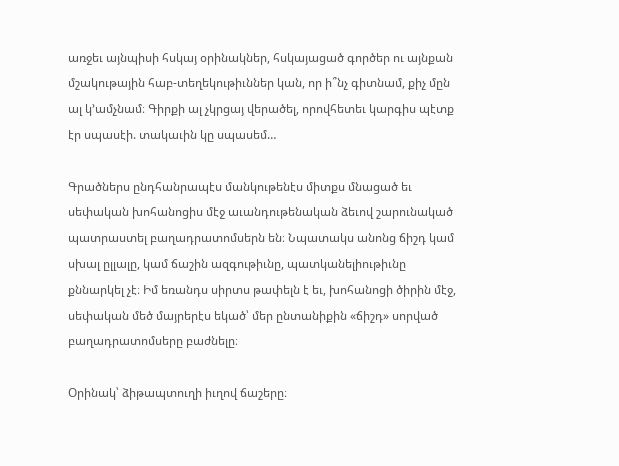առջեւ այնպիսի հսկայ օրինակներ, հսկայացած գործեր ու այնքան մշակութային հաբ-տեղեկութիւններ կան, որ ի՞նչ գիտնամ, քիչ մըն ալ կ’ամչնամ։ Գիրքի ալ չկրցայ վերածել, որովհետեւ կարգիս պէտք էր սպասէի. տակաւին կը սպասեմ…

Գրածներս ընդհանրապէս մանկութենէս միտքս մնացած եւ սեփական խոհանոցիս մէջ աւանդութենական ձեւով շարունակած պատրաստել բաղադրատոմսերն են։ Նպատակս անոնց ճիշդ կամ սխալ ըլլալը, կամ ճաշին ազգութիւնը, պատկանելիութիւնը քննարկել չէ։ Իմ եռանդս սիրտս թափելն է եւ, խոհանոցի ծիրին մէջ, սեփական մեծ մայրերէս եկած՝ մեր ընտանիքին «ճիշդ» սորված բաղադրատոմսերը բաժնելը։

Օրինակ՝ ձիթապտուղի իւղով ճաշերը։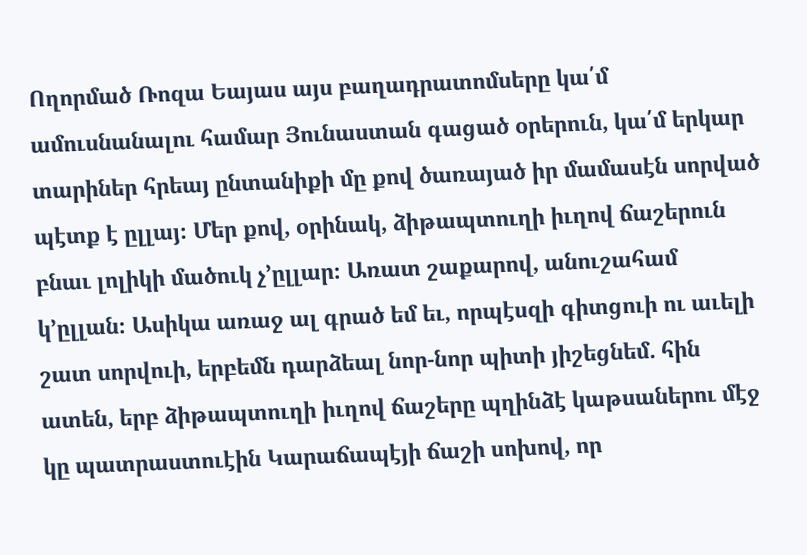Ողորմած Ռոզա Եայաս այս բաղադրատոմսերը կա՛մ ամուսնանալու համար Յունաստան գացած օրերուն, կա՛մ երկար տարիներ հրեայ ընտանիքի մը քով ծառայած իր մամասէն սորված պէտք է ըլլայ։ Մեր քով, օրինակ, ձիթապտուղի իւղով ճաշերուն բնաւ լոլիկի մածուկ չ’ըլլար։ Առատ շաքարով, անուշահամ կ’ըլլան։ Ասիկա առաջ ալ գրած եմ եւ, որպէսզի գիտցուի ու աւելի շատ սորվուի, երբեմն դարձեալ նոր-նոր պիտի յիշեցնեմ. հին ատեն, երբ ձիթապտուղի իւղով ճաշերը պղինձէ կաթսաներու մէջ կը պատրաստուէին Կարաճապէյի ճաշի սոխով, որ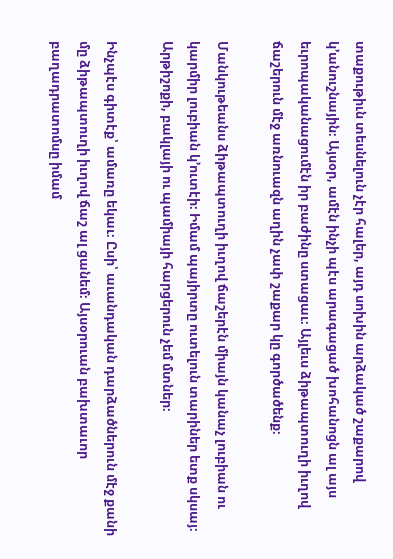տաքութիւն տեսնելուն չէր հալեր, այդ սոխին արձակած շաքարով կ’անուշնային։ Այսօր, ամէն ինչի պէս արագացած խոհանոցն ալ այս եւրոպականացումէն իր բաժինը ստացաւ։ Այլեւս ձիթապտուղի իւղով ճաշերուն մէջ առնուազն աղին չափ շաքար կը գործածենք։

Մանկութեանս ձիթապտուղի իւղով ճաշերէն միայն կանաչ լուբիան ու կարմիր լուբիան կ’ուտէի։ Իմամ պայիրտը ուտելուն տարիներ ետք սկսայ։ Արթիշոքի, բակլայի ու պամիայի հարցերուն չեմ մտներ։

Ինչպէս գիտէք՝ ամառը եկաւ։ Ըսի՝ աւանդական դարձածներուն մէջ քանի մը ձիթապտուղի իւղով ճաշ ալ ցանեմ։ Այսօրուան բախտաւոր բաղադրատոմսը իմամ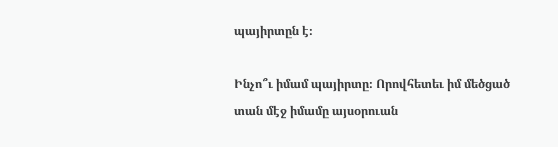պայիրտըն է։

Ինչո՞ւ իմամ պայիրտը։ Որովհետեւ իմ մեծցած տան մէջ իմամը այսօրուան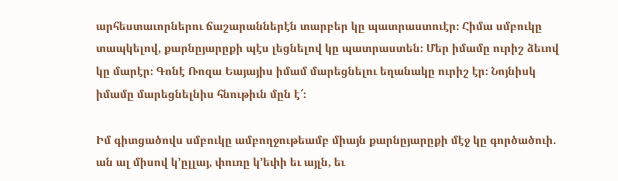արհեստաւորներու ճաշարաններէն տարբեր կը պատրաստուէր։ Հիմա սմբուկը տապկելով, քարնըյարըքի պէս լեցնելով կը պատրաստեն։ Մեր իմամը ուրիշ ձեւով կը մարէր։ Գոնէ Ռոզա Եայայիս իմամ մարեցնելու եղանակը ուրիշ էր։ Նոյնիսկ իմամը մարեցնելնիս հնութիւն մըն է՜։

Իմ գիտցածովս սմբուկը ամբողջութեամբ միայն քարնըյարըքի մէջ կը գործածուի. ան ալ միսով կ’ըլլայ, փուռը կ’եփի եւ այլն, եւ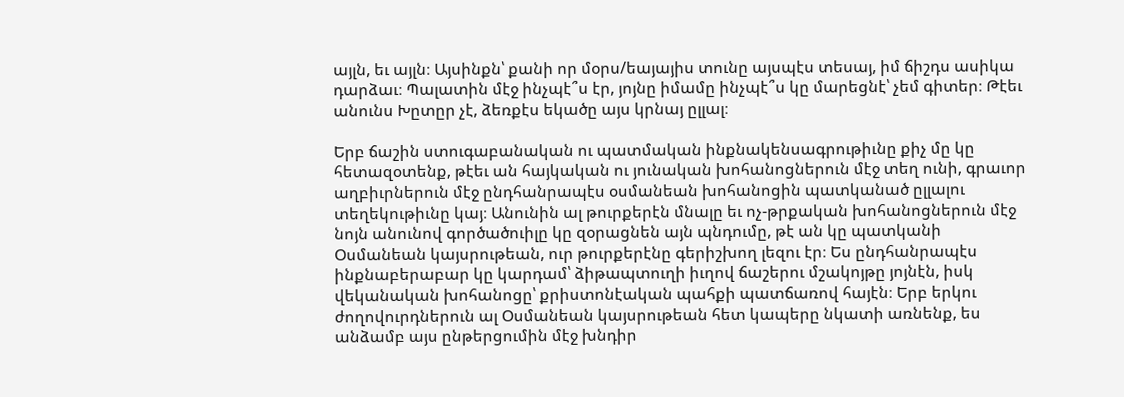այլն, եւ այլն։ Այսինքն՝ քանի որ մօրս/եայայիս տունը այսպէս տեսայ, իմ ճիշդս ասիկա դարձաւ։ Պալատին մէջ ինչպէ՞ս էր, յոյնը իմամը ինչպէ՞ս կը մարեցնէ՝ չեմ գիտեր։ Թէեւ անունս Խըտըր չէ, ձեռքէս եկածը այս կրնայ ըլլալ։

Երբ ճաշին ստուգաբանական ու պատմական ինքնակենսագրութիւնը քիչ մը կը հետազօտենք, թէեւ ան հայկական ու յունական խոհանոցներուն մէջ տեղ ունի, գրաւոր աղբիւրներուն մէջ ընդհանրապէս օսմանեան խոհանոցին պատկանած ըլլալու տեղեկութիւնը կայ։ Անունին ալ թուրքերէն մնալը եւ ոչ-թրքական խոհանոցներուն մէջ նոյն անունով գործածուիլը կը զօրացնեն այն պնդումը, թէ ան կը պատկանի Օսմանեան կայսրութեան, ուր թուրքերէնը գերիշխող լեզու էր։ Ես ընդհանրապէս ինքնաբերաբար կը կարդամ՝ ձիթապտուղի իւղով ճաշերու մշակոյթը յոյնէն, իսկ վեկանական խոհանոցը՝ քրիստոնէական պահքի պատճառով հայէն։ Երբ երկու ժողովուրդներուն ալ Օսմանեան կայսրութեան հետ կապերը նկատի առնենք, ես անձամբ այս ընթերցումին մէջ խնդիր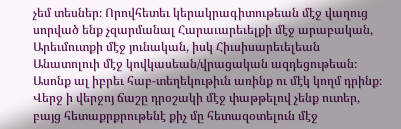չեմ տեսներ։ Որովհետեւ կերակրագիտութեան մէջ վաղուց սորված ենք չզարմանալ Հարաւարեւելքի մէջ արաբական, Արեւմուտքի մէջ յունական, իսկ Հիւսիսարեւելեան Անատոլուի մէջ կովկասեան/վրացական ազդեցութեան։ Ասոնք ալ իբրեւ հաբ-տեղեկութիւն առինք ու մէկ կողմ դրինք։ Վերջ ի վերջոյ ճաշը դրօշակի մէջ փաթթելով չենք ուտեր, բայց հետաքրքրութենէ քիչ մը հետազօտելուն մէջ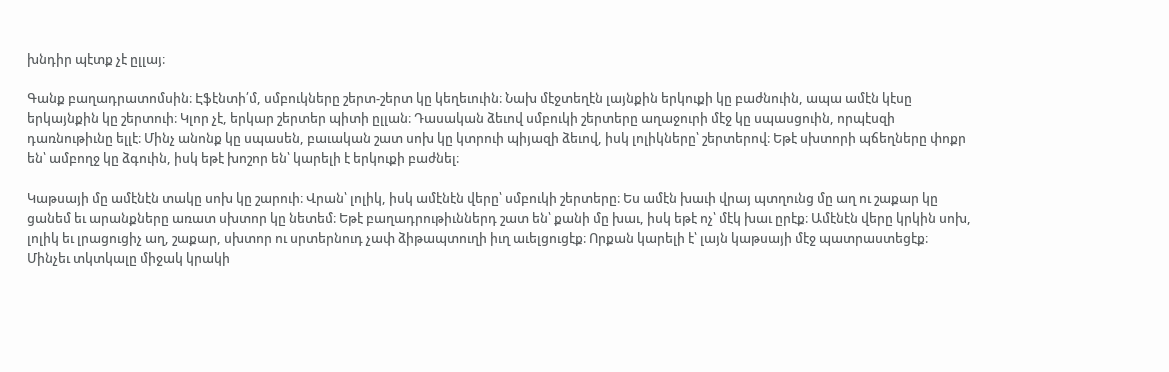խնդիր պէտք չէ ըլլայ։

Գանք բաղադրատոմսին։ Էֆէնտի՛մ, սմբուկները շերտ-շերտ կը կեղեւուին։ Նախ մէջտեղէն լայնքին երկուքի կը բաժնուին, ապա ամէն կէսը երկայնքին կը շերտուի։ Կլոր չէ, երկար շերտեր պիտի ըլլան։ Դասական ձեւով սմբուկի շերտերը աղաջուրի մէջ կը սպասցուին, որպէսզի դառնութիւնը ելլէ։ Մինչ անոնք կը սպասեն, բաւական շատ սոխ կը կտրուի պիյազի ձեւով, իսկ լոլիկները՝ շերտերով։ Եթէ սխտորի պճեղները փոքր են՝ ամբողջ կը ձգուին, իսկ եթէ խոշոր են՝ կարելի է երկուքի բաժնել։

Կաթսայի մը ամէնէն տակը սոխ կը շարուի։ Վրան՝ լոլիկ, իսկ ամէնէն վերը՝ սմբուկի շերտերը։ Ես ամէն խաւի վրայ պտղունց մը աղ ու շաքար կը ցանեմ եւ արանքները առատ սխտոր կը նետեմ։ Եթէ բաղադրութիւններդ շատ են՝ քանի մը խաւ, իսկ եթէ ոչ՝ մէկ խաւ ըրէք։ Ամէնէն վերը կրկին սոխ, լոլիկ եւ լրացուցիչ աղ, շաքար, սխտոր ու սրտերնուդ չափ ձիթապտուղի իւղ աւելցուցէք։ Որքան կարելի է՝ լայն կաթսայի մէջ պատրաստեցէք։ Մինչեւ տկտկալը միջակ կրակի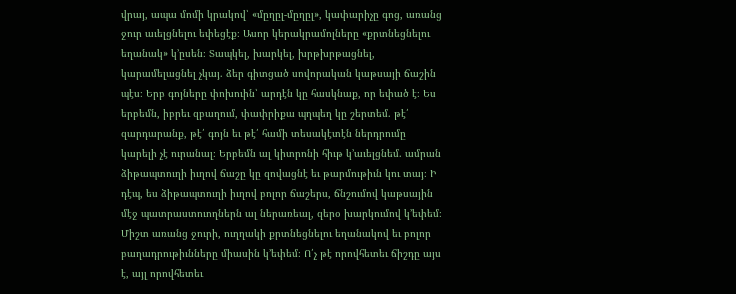վրայ, ապա մոմի կրակով՝ «մըղըլ-մըղըլ», կափարիչը գոց, առանց ջուր աւելցնելու եփեցէք։ Ասոր կերակրամոլները «քրտնեցնելու եղանակ» կ’ըսեն։ Տապկել, խարկել, խրթխրթացնել, կարամելացնել չկայ. ձեր գիտցած սովորական կաթսայի ճաշին պէս։ Երբ գոյները փոխուին՝ արդէն կը հասկնաք, որ եփած է։ Ես երբեմն, իբրեւ զբաղում, փափրիքա պղպեղ կը շերտեմ. թէ՛ զարդարանք, թէ՛ գոյն եւ թէ՛ համի տեսակէտէն ներդրումը կարելի չէ ուրանալ։ Երբեմն ալ կիտրոնի հիւթ կ’աւելցնեմ. ամրան ձիթապտուղի իւղով ճաշը կը զովացնէ եւ թարմութիւն կու տայ։ Ի դէպ, ես ձիթապտուղի իւղով բոլոր ճաշերս, ճնշումով կաթսային մէջ պատրաստուողներն ալ ներառեալ, զերօ խարկումով կ’եփեմ։ Միշտ առանց ջուրի, ուղղակի քրտնեցնելու եղանակով եւ բոլոր բաղադրութիւնները միասին կ’եփեմ։ Ո՛չ թէ որովհետեւ ճիշդը այս է, այլ որովհետեւ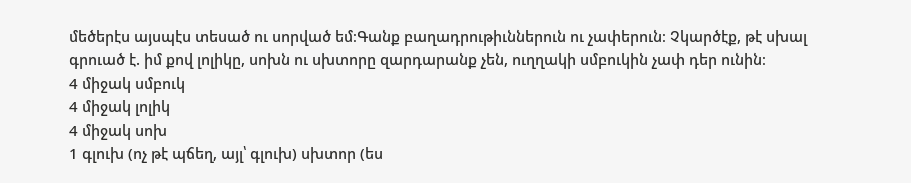մեծերէս այսպէս տեսած ու սորված եմ։Գանք բաղադրութիւններուն ու չափերուն։ Չկարծէք, թէ սխալ գրուած է. իմ քով լոլիկը, սոխն ու սխտորը զարդարանք չեն, ուղղակի սմբուկին չափ դեր ունին։
4 միջակ սմբուկ
4 միջակ լոլիկ
4 միջակ սոխ
1 գլուխ (ոչ թէ պճեղ, այլ՝ գլուխ) սխտոր (ես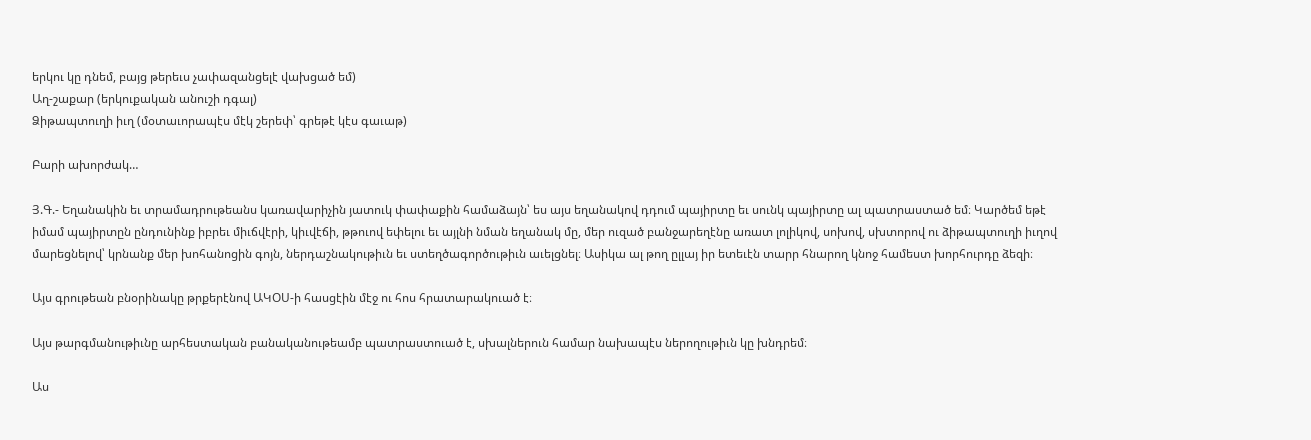երկու կը դնեմ, բայց թերեւս չափազանցելէ վախցած եմ)
Աղ-շաքար (երկուքական անուշի դգալ)
Ձիթապտուղի իւղ (մօտաւորապէս մէկ շերեփ՝ գրեթէ կէս գաւաթ)

Բարի ախորժակ…

Յ.Գ.- Եղանակին եւ տրամադրութեանս կառավարիչին յատուկ փափաքին համաձայն՝ ես այս եղանակով դդում պայիրտը եւ սունկ պայիրտը ալ պատրաստած եմ։ Կարծեմ եթէ իմամ պայիրտըն ընդունինք իբրեւ միւճվէրի, կիւվէճի, թթուով եփելու եւ այլնի նման եղանակ մը, մեր ուզած բանջարեղէնը առատ լոլիկով, սոխով, սխտորով ու ձիթապտուղի իւղով մարեցնելով՝ կրնանք մեր խոհանոցին գոյն, ներդաշնակութիւն եւ ստեղծագործութիւն աւելցնել։ Ասիկա ալ թող ըլլայ իր ետեւէն տարր հնարող կնոջ համեստ խորհուրդը ձեզի։

Այս գրութեան բնօրինակը թրքերէնով ԱԿՕՍ-ի հասցէին մէջ ու հոս հրատարակուած է։

Այս թարգմանութիւնը արհեստական բանականութեամբ պատրաստուած է, սխալներուն համար նախապէս ներողութիւն կը խնդրեմ։

Աս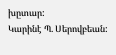խըտար:
Կարինէ Պ. Սերովբեան: